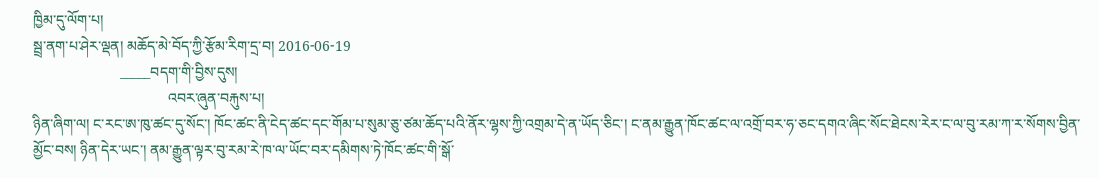ཁྱིམ་དུ་ལོག་པ།
སྦྲ་ནག་པ་ཤེར་ལྡན། མཆོད་མེ་བོད་ཀྱི་རྩོམ་རིག་དྲ་བ། 2016-06-19
                        _____བདག་གི་བྱིས་དུས།
                                     འབར་ཞུན་བརྐུས་པ།
ཉིན་ཞིག་ལ། ང་རང་ཨ་ཁུ་ཚང་དུ་སོང་། ཁོང་ཚང་ནི་ངེད་ཚང་དང་གོམ་པ་སུམ་ཅུ་ཙམ་ཆོད་པའི་ནོར་ལྷས་ཀྱི་འགྲམ་དེ་ན་ཡོད་ཅིང་། ང་ནམ་རྒྱུན་ཁོང་ཚང་ལ་འགྲོ་བར་ཧ་ཅང་དགའ་ཞིང་སོང་ཐེངས་རེར་ང་ལ་བུ་རམ་ཀ་ར་སོགས་བྱིན་མྱོང་བས། ཉིན་དེར་ཡང་། ནམ་རྒྱུན་ལྟར་བུ་རམ་རེ་ཁ་ལ་ཡོང་བར་དམིགས་ཏེ་ཁོང་ཚང་གི་སྒོ་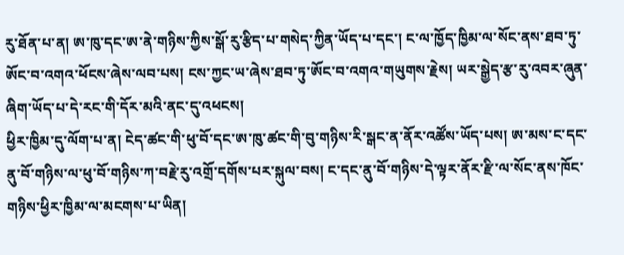རུ་ཐོན་པ་ན། ཨ་ཁུ་དང་ཨ་ནེ་གཉིས་ཀྱིས་སྒོ་རུ་རྩིད་པ་གསེད་ཀྱིན་ཡོད་པ་དང་། ང་ལ་ཁྱོད་ཁྱིམ་ལ་སོང་ནས་ཐབ་ཏུ་ཨོང་བ་འགའ་ཕོངས་ཞེས་ལབ་པས། ངས་ཀྱང་ཡ་ཞེས་ཐབ་ཏུ་ཨོང་བ་འགའ་གཡུགས་རྗེས། ཡར་སྒྱེད་རྩ་རུ་འབར་ཞུན་ཞིག་ཡོད་པ་དེ་རང་གི་དོར་མའི་ནང་དུ་འཕངས།
ཕྱིར་ཁྱིམ་དུ་ལོག་པ་ན། ངེད་ཚང་གི་ཕུ་བོ་དང་ཨ་ཁུ་ཚང་གི་བུ་གཉིས་རི་སྒང་ན་ནོར་འཚོས་ཡོད་པས། ཨ་མས་ང་དང་ནུ་བོ་གཉིས་ལ་ཕུ་བོ་གཉིས་ཀ་བརྗེ་རུ་འགྲོ་དགོས་པར་སྐུལ་བས། ང་དང་ནུ་བོ་གཉིས་དེ་ལྟར་ནོར་རྫི་ལ་སོང་ནས་ཁོང་གཉིས་ཕྱིར་ཁྱིམ་ལ་མངགས་པ་ཡིན།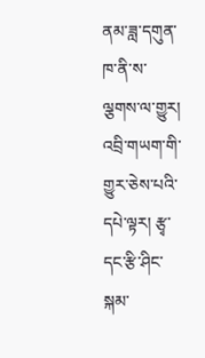ནམ་ཟླ་དགུན་ཁ་ནི་ས་ལྕགས་ལ་གྱུར། འབྲི་གཡག་གི་གྱུར་ཅེས་པའི་དཔེ་ལྟར། རྩྭ་དང་རྩི་ཤིང་སྐམ་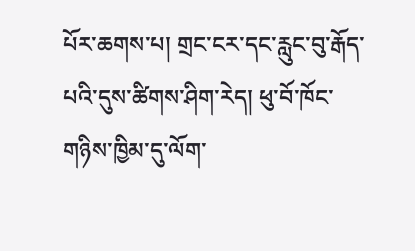པོར་ཆགས་པ། གྲང་ངར་དང་རླུང་བུ་རྒོད་པའི་དུས་ཚིགས་ཤིག་རེད། ཕུ་བོ་ཁོང་གཉིས་ཁྱིམ་དུ་ལོག་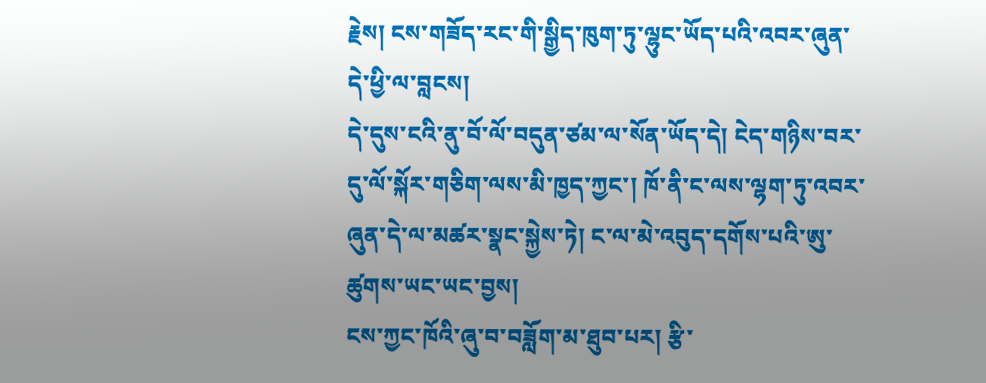རྗེས། ངས་གཟོད་རང་གི་སྒྱིད་ཁུག་ཏུ་ལྷུང་ཡོད་པའི་འབར་ཞུན་དེ་ཕྱི་ལ་བླངས།
དེ་དུས་ངའི་ནུ་བོ་ལོ་བདུན་ཙམ་ལ་སོན་ཡོད་དེ། ངེད་གཉིས་བར་དུ་ལོ་སྐོར་གཅིག་ལས་མི་ཁྱད་ཀྱང་། ཁོ་ནི་ང་ལས་ལྷག་ཏུ་འབར་ཞུན་དེ་ལ་མཚར་སྣང་སྐྱེས་ཏེ། ང་ལ་མེ་འབུད་དགོས་པའི་ཨུ་ཚུགས་ཡང་ཡང་བྱས།
ངས་ཀྱང་ཁོའི་ཞུ་བ་བཟློག་མ་ཐུབ་པར། རྩི་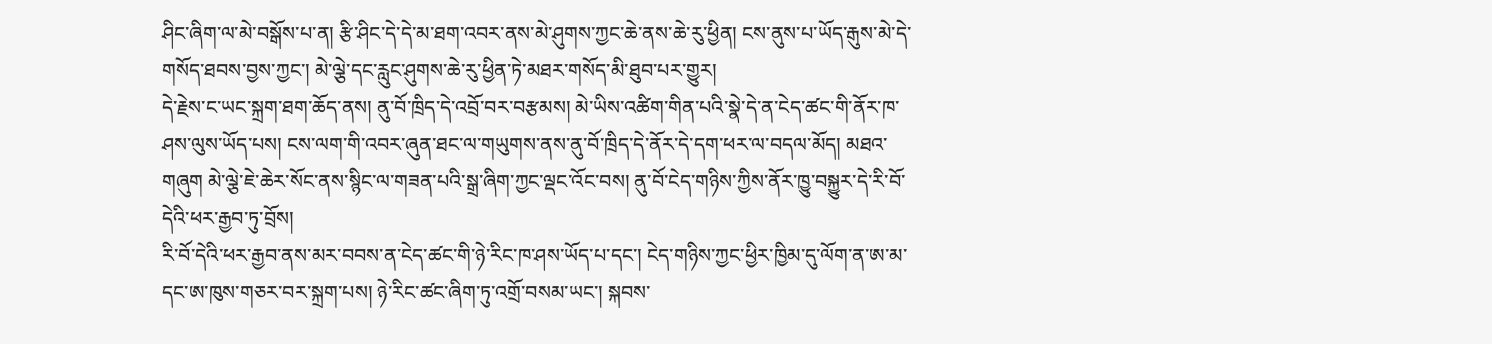ཤིང་ཞིག་ལ་མེ་བསྒོས་པ་ན། རྩི་ཤིང་དེ་དེ་མ་ཐག་འབར་ནས་མེ་ཤུགས་ཀྱང་ཆེ་ནས་ཆེ་རུ་ཕྱིན། ངས་ནུས་པ་ཡོད་རྒུས་མེ་དེ་གསོད་ཐབས་བྱས་ཀྱང་། མེ་ལྕེ་དང་རླུང་ཤུགས་ཆེ་རུ་ཕྱིན་ཏེ་མཐར་གསོད་མི་ཐུབ་པར་གྱུར།
དེ་རྗེས་ང་ཡང་སྐྲག་ཐག་ཆོད་ནས། ནུ་བོ་ཁྲིད་དེ་འབྲོ་བར་བརྩམས། མེ་ཡིས་འཚིག་གིན་པའི་སྣེ་དེ་ན་ངེད་ཚང་གི་ནོར་ཁ་ཤས་ལུས་ཡོད་པས། ངས་ལག་གི་འབར་ཞུན་ཐང་ལ་གཡུགས་ནས་ནུ་བོ་ཁྲིད་དེ་ནོར་དེ་དག་ཕར་ལ་བདལ་མོད། མཐའ་གཞུག མེ་ལྕེ་ཇེ་ཆེར་སོང་ནས་སྙིང་ལ་གཟན་པའི་སྒྲ་ཞིག་ཀྱང་ལྡང་འོང་བས། ནུ་བོ་ངེད་གཉིས་ཀྱིས་ནོར་ཁྱུ་བསྐྱུར་དེ་རི་བོ་དེའི་ཕར་རྒྱབ་ཏུ་བྲོས།
རི་བོ་དེའི་ཕར་རྒྱབ་ནས་མར་བབས་ན་ངེད་ཚང་གི་ཉེ་རིང་ཁ་ཤས་ཡོད་པ་དང་། ངེད་གཉིས་ཀྱང་ཕྱིར་ཁྱིམ་དུ་ལོག་ན་ཨ་མ་དང་ཨ་ཁུས་གཅར་བར་སྐྲག་པས། ཉེ་རིང་ཚང་ཞིག་ཏུ་འགྲོ་བསམ་ཡང་། སྐབས་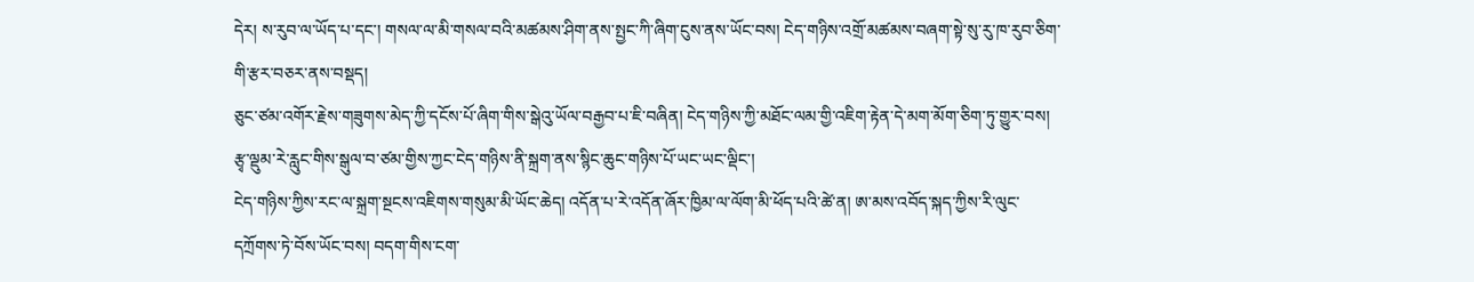དེར། ས་རུབ་ལ་ཡོད་པ་དང་། གསལ་ལ་མི་གསལ་བའི་མཚམས་ཤིག་ནས་སྤྱང་ཀི་ཞིག་ངུས་ནས་ཡོང་བས། ངེད་གཉིས་འགྲོ་མཚམས་བཞག་སྟེ་སུ་རུ་ཁ་རུབ་ཅིག་གི་རྩར་བཅར་ནས་བསྡད།
ཅུང་ཙམ་འགོར་རྗེས་གཟུགས་མེད་ཀྱི་དངོས་པོ་ཞིག་གིས་སྒེའུ་ཡོལ་བརྒྱབ་པ་ཇི་བཞིན། ངེད་གཉིས་ཀྱི་མཐོང་ལམ་གྱི་འཇིག་རྟེན་དེ་མག་མོག་ཅིག་ཏུ་གྱུར་བས། རྩྭ་ལྡུམ་རེ་རླུང་གིས་སྒུལ་བ་ཙམ་གྱིས་ཀྱང་ངེད་གཉིས་ནི་སྐྲག་ནས་སྙིང་ཆུང་གཉིས་པོ་ཡང་ཡང་ལྡིང་།
ངེད་གཉིས་ཀྱིས་རང་ལ་སྐྲག་སྔངས་འཇིགས་གསུམ་མི་ཡོང་ཆེད། འདོན་པ་རེ་འདོན་ཞོར་ཁྱིམ་ལ་ལོག་མི་ཕོད་པའི་ཚེ་ན། ཨ་མས་འབོད་སྐད་ཀྱིས་རི་ལུང་དཀྲོགས་ཏེ་བོས་ཡོང་བས། བདག་གིས་ངག་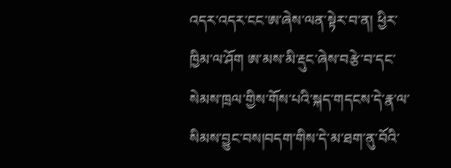འདར་འདར་ངང་ཨ་ཞེས་ལན་སྟེར་བ་ན། ཕྱིར་ཁྱིམ་ལ་ཤོག ཨ་མས་མི་རྡུང་ཞེས་བརྩེ་བ་དང་སེམས་ཁྲལ་གྱིས་གོས་པའི་སྐད་གདངས་དེ་རྣ་ལ་སིམས་བྱུང་བས།བདག་གིས་དེ་མ་ཐག་ནུ་བོའི་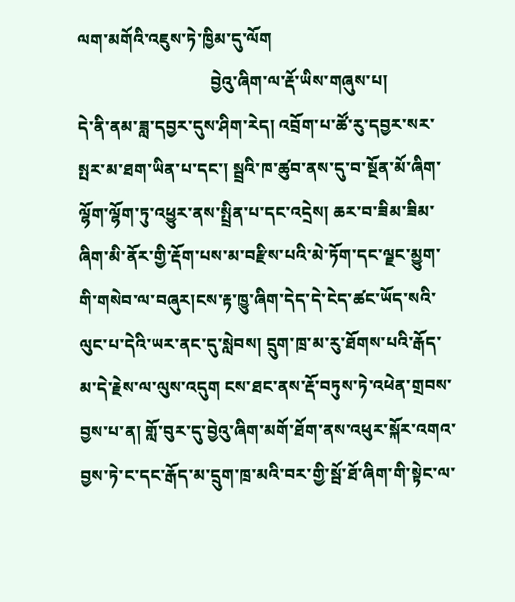ལག་མགོའི་འཇུས་ཏེ་ཁྱིམ་དུ་ལོག
                                བྱེའུ་ཞིག་ལ་རྡོ་ཡིས་གཞུས་པ།
དེ་ནི་ནམ་ཟླ་དབྱར་དུས་ཤིག་རེད། འབྲོག་པ་ཚོ་རུ་དབྱར་སར་སྤར་མ་ཐག་ཡིན་པ་དང་། སྦྲའི་ཁ་ཚུབ་ནས་དུ་བ་སྔོན་མོ་ཞིག་ལྷོག་ལྷོག་ཏུ་འཕྱུར་ནས་སྤྲིན་པ་དང་འདྲེས། ཆར་བ་ཟིམ་ཟིམ་ཞིག་མི་ནོར་གྱི་རྡོག་པས་མ་བརྫིས་པའི་མེ་ཏོག་དང་ལྗང་མྱུག་གི་གསེབ་ལ་བཞུར།ངས་རྟ་ཁྱུ་ཞིག་དེད་དེ་ངེད་ཚང་ཡོད་སའི་ལུང་པ་དེའི་ཡར་ནང་དུ་སླེབས། དྲུག་ཁྲ་མ་རུ་ཐོགས་པའི་རྒོད་མ་དེ་རྗེས་ལ་ལུས་འདུག ངས་ཐང་ནས་རྡོ་བཏུས་ཏེ་འཕེན་གྲབས་བྱས་པ་ན། གློ་བུར་དུ་བྱེའུ་ཞིག་མགོ་ཐོག་ནས་འཕུར་སྐོར་འགའ་བྱས་ཏེ་ང་དང་རྒོད་མ་དྲུག་ཁྲ་མའི་བར་གྱི་སྦོ་ཐོ་ཞིག་གི་སྟེང་ལ་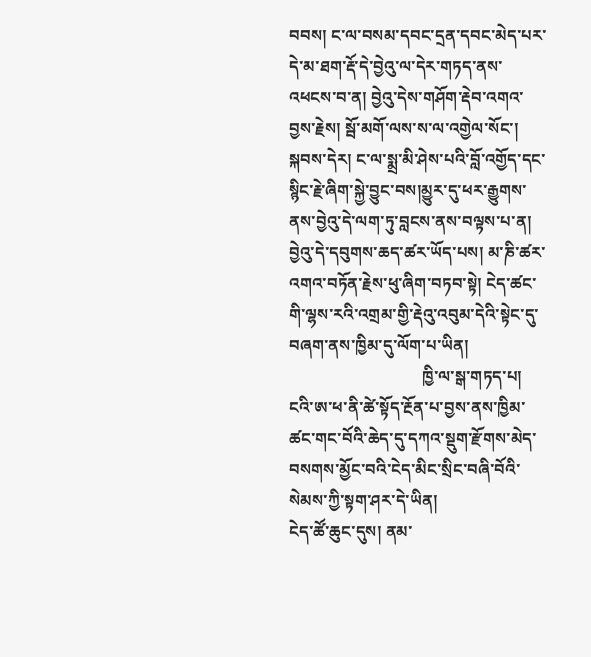བབས། ང་ལ་བསམ་དབང་དྲན་དབང་མེད་པར་དེ་མ་ཐག་རྡོ་དེ་བྱེའུ་ལ་དེར་གཏད་ནས་འཕངས་བ་ན། བྱེའུ་དེས་གཤོག་རྡེབ་འགའ་བྱས་རྗེས། སྦོ་མགོ་ལས་ས་ལ་འགྱེལ་སོང་། སྐབས་དེར། ང་ལ་སྨྲ་མི་ཤེས་པའི་བློ་འགྱོད་དང་སྙིང་རྗེ་ཞིག་སྐྱེ་བྱུང་བས།མྱུར་དུ་ཕར་རྒྱུགས་ནས་བྱེའུ་དེ་ལག་ཏུ་བླངས་ནས་བལྟས་པ་ན། བྱེའུ་དེ་དབུགས་ཆད་ཚར་ཡོད་པས། མ་ཎི་ཚར་འགའ་བཏོན་རྗེས་ཕུ་ཞིག་བཏབ་སྟེ། ངེད་ཚང་གི་ལྷས་རའི་འགྲམ་གྱི་རྡེའུ་འབུམ་དེའི་སྟེང་དུ་བཞག་ནས་ཁྱིམ་དུ་ལོག་པ་ཡིན།
                                ཁྱི་ལ་སྒ་གཏད་པ།
ངའི་ཨ་ཕ་ནི་ཚེ་སྟོད་རྔོན་པ་བྱས་ནས་ཁྱིམ་ཚང་གང་བོའི་ཆེད་དུ་དཀའ་སྡུག་རྫོགས་མེད་བསགས་མྱོང་བའི་ངེད་མིང་སྲིང་བཞི་བོའི་སེམས་ཀྱི་སྟག་ཤར་དེ་ཡིན།
ངེད་ཚོ་ཆུང་དུས། ནམ་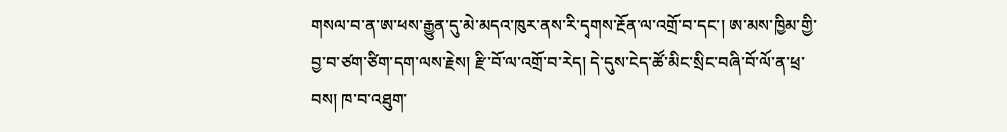གསལ་བ་ན་ཨ་ཕས་རྒྱུན་དུ་མེ་མདའ་ཁུར་ནས་རི་དྭགས་རྔོན་ལ་འགྲོ་བ་དང་། ཨ་མས་ཁྱིམ་གྱི་བྱ་བ་ཙག་ཙིག་དག་ལས་རྗེས། རྫི་བོ་ལ་འགྲོ་བ་རེད། དེ་དུས་ངེད་ཚོ་མིང་སྲིང་བཞི་བོ་ལོ་ན་ཕྲ་བས། ཁ་བ་འཐུག་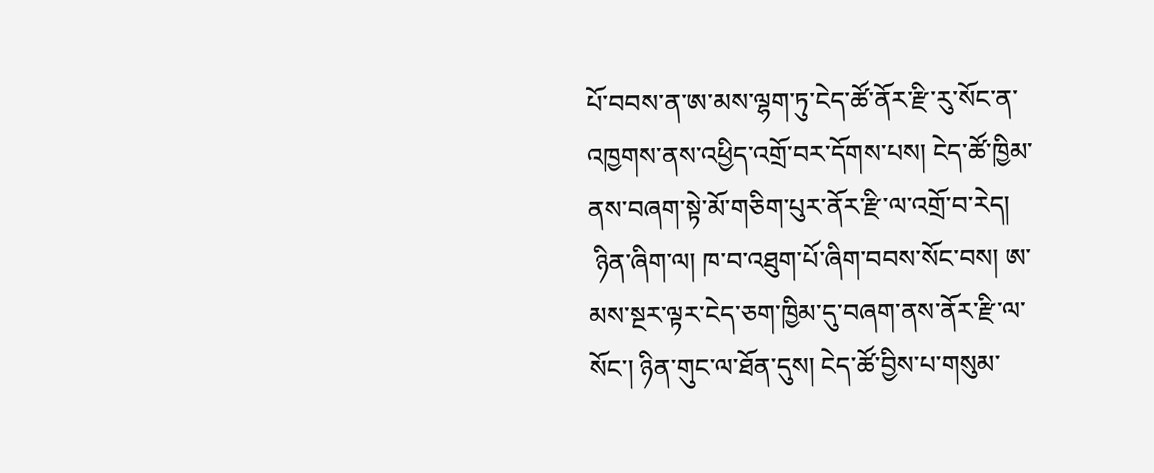པོ་བབས་ན་ཨ་མས་ལྷག་ཏུ་ངེད་ཚོ་ནོར་རྫི་རུ་སོང་ན་འཁྱགས་ནས་འཕྱིད་འགྲོ་བར་དོགས་པས། ངེད་ཚོ་ཁྱིམ་ནས་བཞག་སྟེ་མོ་གཅིག་པུར་ནོར་རྫི་ལ་འགྲོ་བ་རེད།
 ཉིན་ཞིག་ལ། ཁ་བ་འཐུག་པོ་ཞིག་བབས་སོང་བས། ཨ་མས་སྔར་ལྟར་ངེད་ཅག་ཁྱིམ་དུ་བཞག་ནས་ནོར་རྫི་ལ་སོང་། ཉིན་གུང་ལ་ཐོན་དུས། ངེད་ཚོ་བྱིས་པ་གསུམ་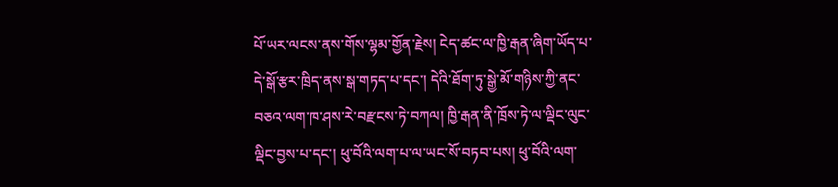པོ་ཡར་ལངས་ནས་གོས་ལྷམ་གྱོན་རྗེས། ངེད་ཚང་ལ་ཁྱི་རྒན་ཞིག་ཡོད་པ་དེ་སྒོ་རྩར་ཁྲིད་ནས་སྒ་གཏད་པ་དང་། དེའི་ཐོག་ཏུ་སྒྱེ་མོ་གཉིས་ཀྱི་ནང་བཅའ་ལག་ཁ་ཤས་རེ་བརྫངས་ཏེ་བཀལ། ཁྱི་རྒན་ནི་ཁྲོས་ཏེ་ལ་ལྡིང་ལུང་ལྡིང་བྱས་པ་དང་། ཕུ་བོའི་ལག་པ་ལ་ཡང་སོ་བཏབ་པས། ཕུ་བོའི་ལག་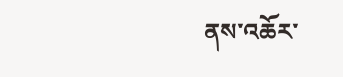ནས་འཆོར་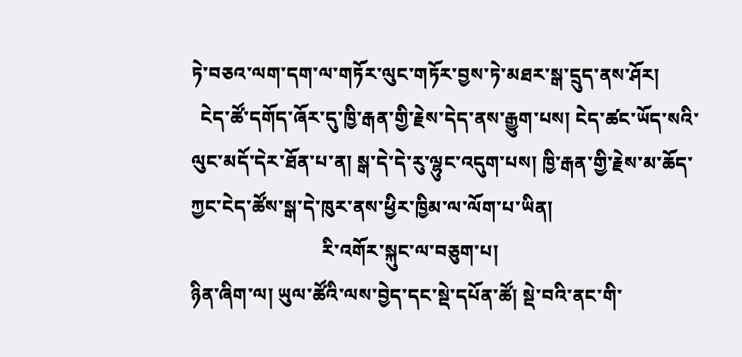ཏེ་བཅའ་ལག་དག་ལ་གཏོར་ལུང་གཏོར་བྱས་ཏེ་མཐར་སྒ་དྲུད་ནས་ཤོར།
  ངེད་ཚོ་དགོད་ཞོར་དུ་ཁྱི་རྒན་གྱི་རྗེས་དེད་ནས་རྒྱུག་པས། ངེད་ཚང་ཡོད་སའི་ལུང་མདོ་དེར་ཐོན་པ་ན། སྒ་དེ་དེ་རུ་ལྷུང་འདུག་པས། ཁྱི་རྒན་གྱི་རྗེས་མ་ཆོད་ཀྱང་ངེད་ཚོས་སྒ་དེ་ཁུར་ནས་ཕྱིར་ཁྱིམ་ལ་ལོག་པ་ཡིན།
                            རི་འགོར་སྐུང་ལ་བཅུག་པ།
ཉིན་ཞིག་ལ། ཡུལ་ཚོའི་ལས་བྱེད་དང་སྡེ་དཔོན་ཚོ། སྡེ་བའི་ནང་གི་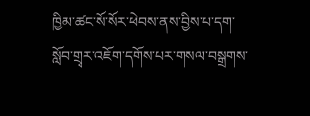ཁྱིམ་ཚང་སོ་སོར་ཕེབས་ནས་བྱིས་པ་དག་སློབ་གྲྭར་འཇོག་དགོས་པར་གསལ་བསྒྲགས་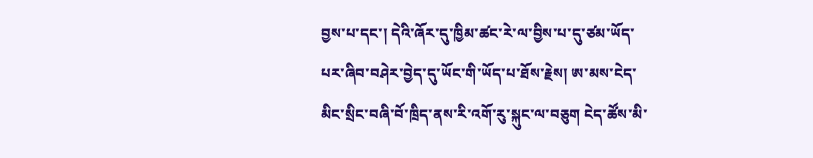བྱས་པ་དང་། དེའི་ཞོར་དུ་ཁྱིམ་ཚང་རེ་ལ་བྱིས་པ་དུ་ཙམ་ཡོད་པར་ཞིབ་བཤེར་བྱེད་དུ་ཡོང་གི་ཡོད་པ་ཐོས་རྗེས། ཨ་མས་ངེད་མིང་སྲིང་བཞི་བོ་ཁྲིད་ནས་རི་འགོ་རུ་སྐུང་ལ་བཅུག ངེད་ཚོས་མི་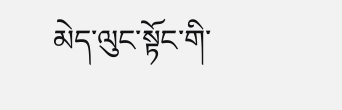མེད་ལུང་སྟོང་གི་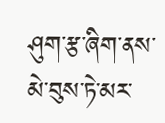ཤུག་རྩ་ཞིག་ནས་མེ་བུས་ཏེ་མར་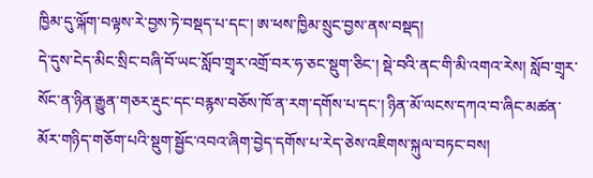ཁྱིམ་དུ་ལྐོག་བལྟས་རེ་བྱས་ཏེ་བསྡད་པ་དང་། ཨ་ཕས་ཁྱིམ་སྲུང་བྱས་ནས་བསྡད།
དེ་དུས་ངེད་མིང་སྲིང་བཞི་བོ་ཡང་སློབ་གྲྭར་འགྲོ་བར་ཧ་ཅང་སྡུག་ཅིང་། སྡེ་བའི་ནང་གི་མི་འགའ་རེས། སློབ་གྲྭར་སོང་ན་ཉིན་རྒྱུན་གཅར་རྡུང་དང་བརྙས་བཅོས་ཁོ་ན་རག་དགོས་པ་དང་། ཉིན་མོ་ལངས་དཀའ་བ་ཞིང་མཚན་མོར་གཉིད་གཅོག་པའི་སྡུག་སྦྱོང་འབའ་ཞིག་བྱེད་དགོས་པ་རེད་ཅེས་འཇིགས་སྐུལ་བཏང་བས།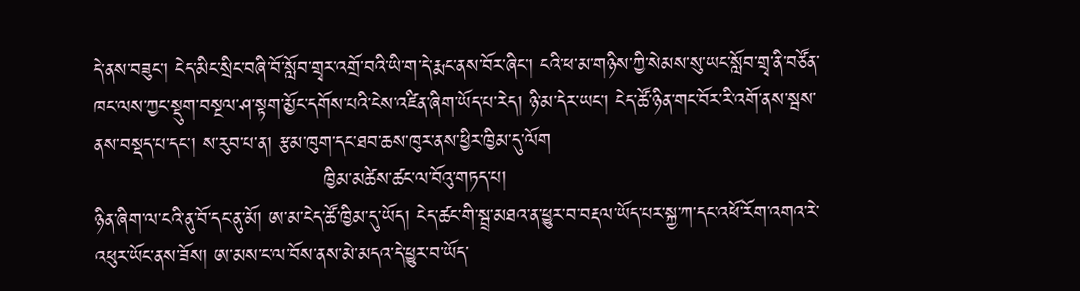དེ་ནས་བཟུང་། ངེད་མིང་སྲིང་བཞི་བོ་སློབ་གྲྭར་འགྲོ་བའི་ཡི་ག་དེ་རྨང་ནས་བོར་ཞིང་། ངའི་ཕ་མ་གཉིས་ཀྱི་སེམས་སུ་ཡང་སློབ་གྲྭ་ནི་བཙོན་ཁང་ལས་ཀྱང་སྡུག་བསྔལ་ཤ་སྟག་མྱོང་དགོས་པའི་ངེས་འཛིན་ཞིག་ཡོད་པ་རེད། ཉི་མ་དེར་ཡང་། ངེད་ཚོ་ཉིན་གང་བོར་རི་འགོ་ནས་སྦས་ནས་བསྡད་པ་དང་། ས་རུབ་པ་ན། རྩམ་ཁུག་དང་ཐབ་ཆས་ཁུར་ནས་ཕྱིར་ཁྱིམ་དུ་ལོག
                                  ཁྱིམ་མཚེས་ཚང་ལ་བོའུ་གཏད་པ།
ཉིན་ཞིག་ལ་ངའི་ནུ་བོ་དང་ནུ་མོ། ཨ་མ་ངེད་ཚོ་ཁྱིམ་དུ་ཡོད། ངེད་ཚང་གི་སྦྲ་མཐའ་ན་ཕྱུར་བ་བརྡལ་ཡོད་པར་སྐྱ་ཀ་དང་འཕོ་རོག་འགའ་རེ་འཕུར་ཡོང་ནས་ཟོས། ཨ་མས་ང་ལ་བོས་ནས་མེ་མདའ་དེ་ཕྱུར་བ་ཡོད་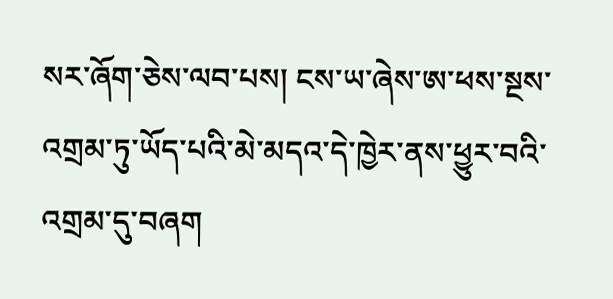སར་ཞོག་ཅེས་ལབ་པས། ངས་ཡ་ཞེས་ཨ་ཕས་སྔས་འགྲམ་ཏུ་ཡོད་པའི་མེ་མདའ་དེ་ཁྱེར་ནས་ཕྱུར་བའི་འགྲམ་དུ་བཞག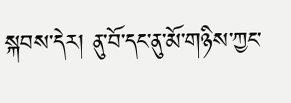སྐབས་དེར། ནུ་བོ་དང་ནུ་མོ་གཉིས་ཀྱང་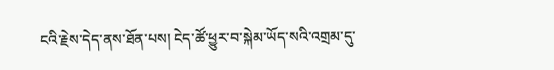ངའི་རྗེས་དེད་ནས་ཐོན་པས། ངེད་ཚོ་ཕྱུར་བ་སྐེམ་ཡོད་སའི་འགྲམ་དུ་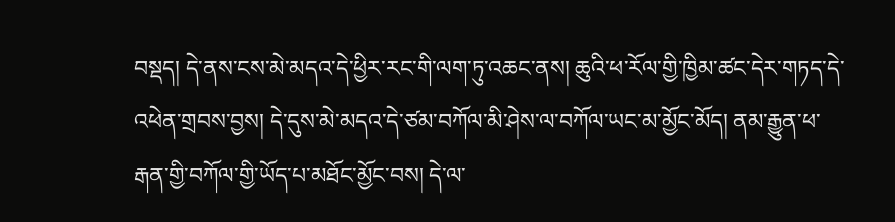བསྡད། དེ་ནས་ངས་མེ་མདའ་དེ་ཕྱིར་རང་གི་ལག་ཏུ་འཆང་ནས། ཆུའི་ཕ་རོལ་གྱི་ཁྱིམ་ཚང་དེར་གཏད་དེ་འཕེན་གྲབས་བྱས། དེ་དུས་མེ་མདའ་དེ་ཙམ་བཀོལ་མི་ཤེས་ལ་བཀོལ་ཡང་མ་མྱོང་མོད། ནམ་རྒྱུན་ཕ་རྒན་གྱི་བཀོལ་གྱི་ཡོད་པ་མཐོང་མྱོང་བས། དེ་ལ་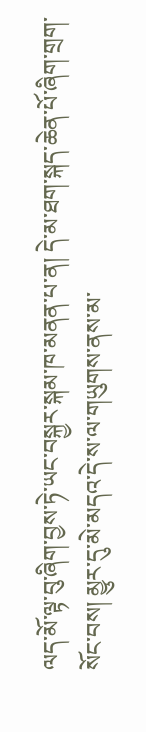ལད་མོ་ལྟ་བུ་ཞིག་བྱས་ཏེ་ཡང་བསྐྱར་སྐམ་ཁ་མནན་པ་ན། དེ་མ་ཐག་སྐད་ཆེན་པོ་ཞིག་གྲག་སོང་བས། མྱུར་དུ་མེ་མདའ་དེ་ས་ལ་གཡུགས་ནས་མ་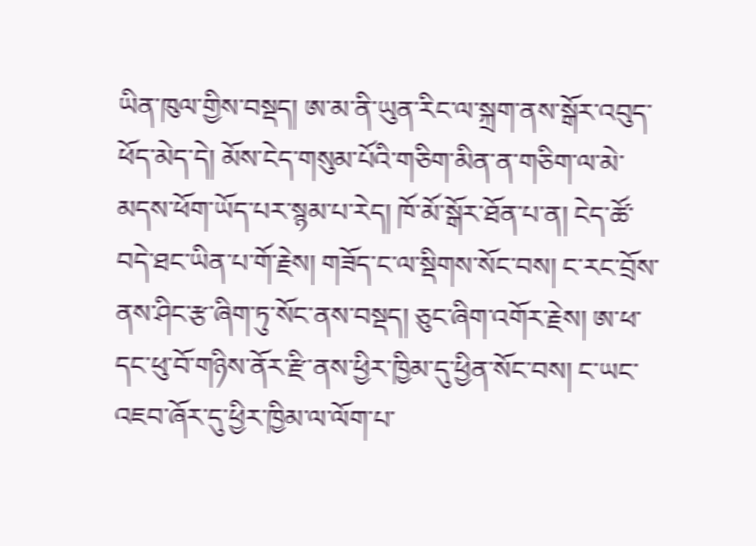ཡིན་ཁུལ་གྱིས་བསྡད། ཨ་མ་ནི་ཡུན་རིང་ལ་སྐྲག་ནས་སྒོར་འབུད་ཕོད་མེད་དེ། མོས་ངེད་གསུམ་པོའི་གཅིག་མིན་ན་གཅིག་ལ་མེ་མདས་ཕོག་ཡོད་པར་སྙམ་པ་རེད། ཁོ་མོ་སྒོར་ཐོན་པ་ན། ངེད་ཚོ་བདེ་ཐང་ཡིན་པ་གོ་རྗེས། གཟོད་ང་ལ་སྡིགས་སོང་བས། ང་རང་བྲོས་ནས་ཤིང་རྩ་ཞིག་ཏུ་སོང་ནས་བསྡད། ཅུང་ཞིག་འགོར་རྗེས། ཨ་ཕ་དང་ཕུ་བོ་གཉིས་ནོར་རྫི་ནས་ཕྱིར་ཁྱིམ་དུ་ཕྱིན་སོང་བས། ང་ཡང་འཇབ་ཞོར་དུ་ཕྱིར་ཁྱིམ་ལ་ལོག་པ་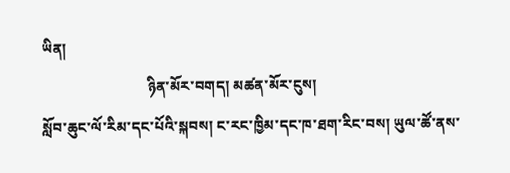ཡིན།
                             ཉིན་མོར་བགད། མཚན་མོར་ངུས།
སློབ་ཆུང་ལོ་རིམ་དང་པོའི་སྐབས། ང་རང་ཁྱིམ་དང་ཁ་ཐག་རིང་བས། ཡུལ་ཚོ་ནས་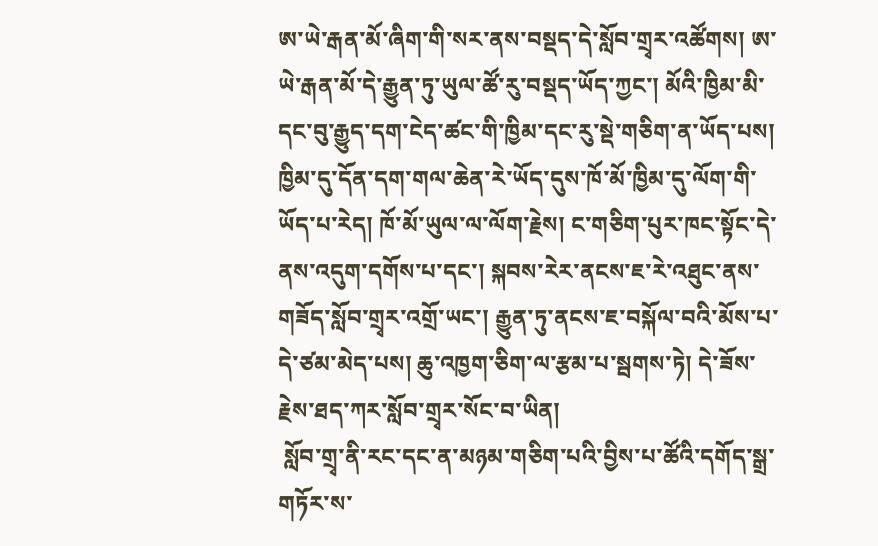ཨ་ཡེ་རྒན་མོ་ཞིག་གི་སར་ནས་བསྡད་དེ་སློབ་གྲྭར་འཚོགས། ཨ་ཡེ་རྒན་མོ་དེ་རྒྱུན་ཏུ་ཡུལ་ཚོ་རུ་བསྡད་ཡོད་ཀྱང་། མོའི་ཁྱིམ་མི་དང་བུ་རྒྱུད་དག་ངེད་ཚང་གི་ཁྱིམ་དང་རུ་སྡེ་གཅིག་ན་ཡོད་པས། ཁྱིམ་དུ་དོན་དག་གལ་ཆེན་རེ་ཡོད་དུས་ཁོ་མོ་ཁྱིམ་དུ་ལོག་གི་ཡོད་པ་རེད། ཁོ་མོ་ཡུལ་ལ་ལོག་རྗེས། ང་གཅིག་པུར་ཁང་སྟོང་དེ་ནས་འདུག་དགོས་པ་དང་། སྐབས་རེར་ནངས་ཇ་རེ་འཐུང་ནས་གཟོད་སློབ་གྲྭར་འགྲོ་ཡང་། རྒྱུན་ཏུ་ནངས་ཇ་བསྐོལ་བའི་མོས་པ་དེ་ཙམ་མེད་པས། ཆུ་འཁྱག་ཅིག་ལ་རྩམ་པ་སྦགས་ཏེ། དེ་ཟོས་རྗེས་ཐད་ཀར་སློབ་གྲྭར་སོང་བ་ཡིན།
 སློབ་གྲྭ་ནི་རང་དང་ན་མཉམ་གཅིག་པའི་བྱིས་པ་ཚོའི་དགོད་སྒྲ་གཏོར་ས་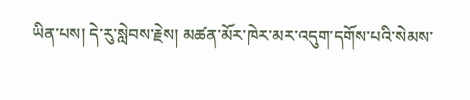ཡིན་པས། དེ་རུ་སླེབས་རྗེས། མཚན་མོར་ཁེར་མར་འདུག་དགོས་པའི་སེམས་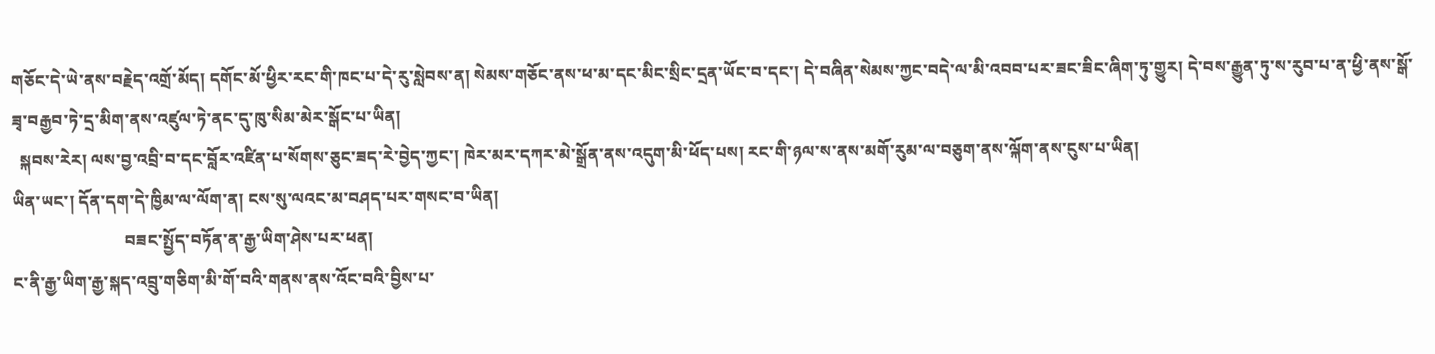གཅོང་དེ་ཡེ་ནས་བརྗེད་འགྲོ་མོད། དགོང་མོ་ཕྱིར་རང་གི་ཁང་པ་དེ་རུ་སླེབས་ན། སེམས་གཅོང་ནས་ཕ་མ་དང་མིང་སྲིང་དྲན་ཡོང་བ་དང་། དེ་བཞིན་སེམས་ཀྱང་བདེ་ལ་མི་འབབ་པར་ཟང་ཟིང་ཞིག་ཏུ་གྱུར། དེ་བས་རྒྱུན་ཏུ་ས་རུབ་པ་ན་ཕྱི་ནས་སྒོ་ཟྭ་བརྒྱབ་ཏེ་དྲ་མིག་ནས་འཛུལ་ཏེ་ནང་དུ་ཁུ་སིམ་མེར་སྒོང་པ་ཡིན།
  སྐབས་རེར། ལས་བྱ་འབྲི་བ་དང་བློར་འཛིན་པ་སོགས་ཅུང་ཟད་རེ་བྱེད་ཀྱང་། ཁེར་མར་དཀར་མེ་སྒྲོན་ནས་འདུག་མི་ཕོད་པས། རང་གི་ཉལ་ས་ནས་མགོ་རུམ་ལ་བཅུག་ནས་ལྐོག་ནས་ངུས་པ་ཡིན།
ཡིན་ཡང་། དོན་དག་དེ་ཁྱིམ་ལ་ལོག་ན། ངས་སུ་ལའང་མ་བཤད་པར་གསང་བ་ཡིན།
                           བཟང་སྤྱོད་བཏོན་ན་རྒྱ་ཡིག་ཤེས་པར་ཕན།
ང་ནི་རྒྱ་ཡིག་རྒྱ་སྐད་འབྲུ་གཅིག་མི་གོ་བའི་གནས་ནས་འོང་བའི་བྱིས་པ་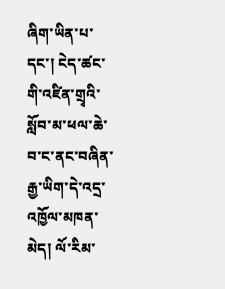ཞིག་ཡིན་པ་དང་། ངེད་ཚང་གི་འཛིན་གྲྭའི་སློབ་མ་ཕལ་ཆེ་བ་ང་ནང་བཞིན་རྒྱ་ཡིག་དེ་འདྲ་འཁྱོལ་མཁན་མེད། ལོ་རིམ་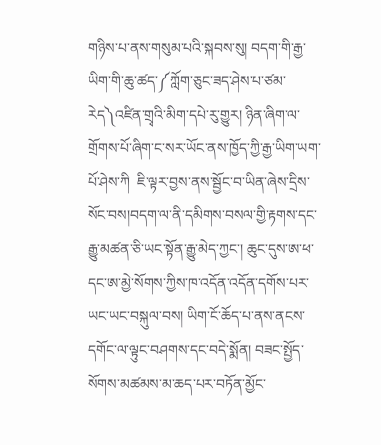གཉིས་པ་ནས་གསུམ་པའི་སྐབས་སུ། བདག་གི་རྒྱ་ཡིག་གི་ཆུ་ཚད་༼ཀློག་ཅུང་ཟད་ཤེས་པ་ཙམ་རེད༽འཛིན་གྲྭའི་མིག་དཔེ་རུ་གྱུར། ཉིན་ཞིག་ལ་གྲོགས་པོ་ཞིག་ང་སར་ཡོང་ནས་ཁྱོད་ཀྱི་རྒྱ་ཡིག་ཡག་པོ་ཤེས་ཀི  ཇི་ལྟར་བྱས་ནས་སྦྱོང་བ་ཡིན་ཞེས་དྲིས་སོང་བས།བདག་ལ་ནི་དམིགས་བསལ་གྱི་རྟགས་དང་རྒྱུ་མཚན་ཅི་ཡང་སྟོན་རྒྱུ་མེད་ཀྱང་། ཆུང་དུས་ཨ་ཕ་དང་ཨ་མྱེ་སོགས་ཀྱིས་ཁ་འདོན་འདོན་དགོས་པར་ཡང་ཡང་བསྐུལ་བས། ཡིག་ངོ་ཆོད་པ་ནས་ནངས་དགོང་ལ་ལྟུང་བཤགས་དང་བདེ་སྨོན། བཟང་སྤྱོད་སོགས་མཚམས་མ་ཆད་པར་བཏོན་མྱོང་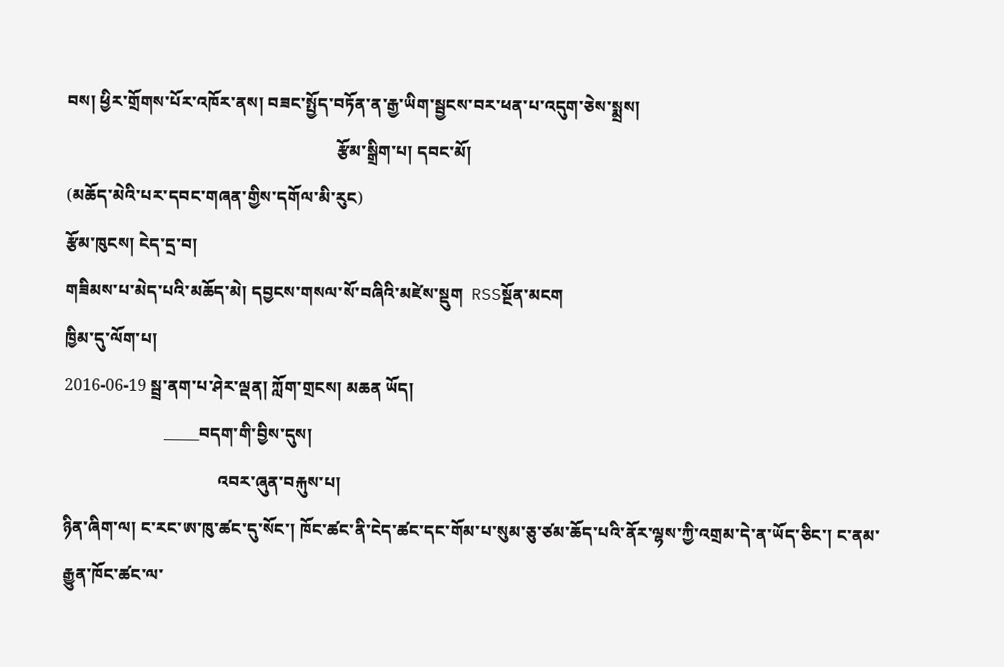བས། ཕྱིར་གྲོགས་པོར་འཁོར་ནས། བཟང་སྤྱོད་བཏོན་ན་རྒྱ་ཡིག་སྦྱངས་བར་ཕན་པ་འདུག་ཅེས་སྨྲས།
                                                                 རྩོམ་སྒྲིག་པ། དབང་མོ།
(མཆོད་མེའི་པར་དབང་གཞན་གྱིས་དགོལ་མི་རུང)
རྩོམ་ཁུངས། ངེད་དྲ་བ།
གཟིམས་པ་མེད་པའི་མཆོད་མེ། དབྱངས་གསལ་སོ་བཞིའི་མཛེས་སྡུག  RSSསྔོན་མངག
ཁྱིམ་དུ་ལོག་པ།
2016-06-19 སྦྲ་ནག་པ་ཤེར་ལྡན། ཀློག་གྲངས། མཆན ཡོད།
                        _____བདག་གི་བྱིས་དུས།
                                     འབར་ཞུན་བརྐུས་པ།
ཉིན་ཞིག་ལ། ང་རང་ཨ་ཁུ་ཚང་དུ་སོང་། ཁོང་ཚང་ནི་ངེད་ཚང་དང་གོམ་པ་སུམ་ཅུ་ཙམ་ཆོད་པའི་ནོར་ལྷས་ཀྱི་འགྲམ་དེ་ན་ཡོད་ཅིང་། ང་ནམ་རྒྱུན་ཁོང་ཚང་ལ་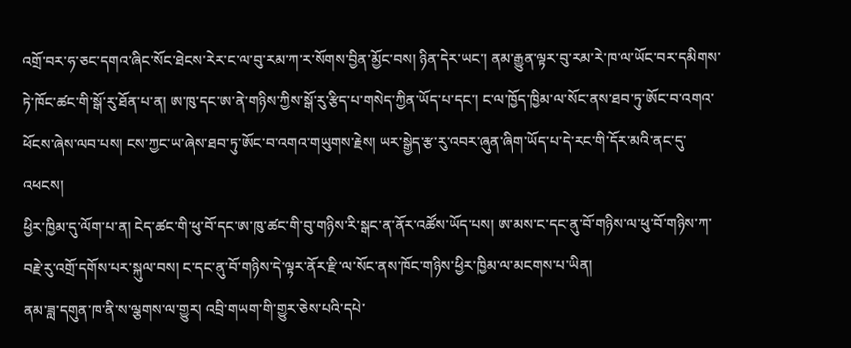འགྲོ་བར་ཧ་ཅང་དགའ་ཞིང་སོང་ཐེངས་རེར་ང་ལ་བུ་རམ་ཀ་ར་སོགས་བྱིན་མྱོང་བས། ཉིན་དེར་ཡང་། ནམ་རྒྱུན་ལྟར་བུ་རམ་རེ་ཁ་ལ་ཡོང་བར་དམིགས་ཏེ་ཁོང་ཚང་གི་སྒོ་རུ་ཐོན་པ་ན། ཨ་ཁུ་དང་ཨ་ནེ་གཉིས་ཀྱིས་སྒོ་རུ་རྩིད་པ་གསེད་ཀྱིན་ཡོད་པ་དང་། ང་ལ་ཁྱོད་ཁྱིམ་ལ་སོང་ནས་ཐབ་ཏུ་ཨོང་བ་འགའ་ཕོངས་ཞེས་ལབ་པས། ངས་ཀྱང་ཡ་ཞེས་ཐབ་ཏུ་ཨོང་བ་འགའ་གཡུགས་རྗེས། ཡར་སྒྱེད་རྩ་རུ་འབར་ཞུན་ཞིག་ཡོད་པ་དེ་རང་གི་དོར་མའི་ནང་དུ་འཕངས།
ཕྱིར་ཁྱིམ་དུ་ལོག་པ་ན། ངེད་ཚང་གི་ཕུ་བོ་དང་ཨ་ཁུ་ཚང་གི་བུ་གཉིས་རི་སྒང་ན་ནོར་འཚོས་ཡོད་པས། ཨ་མས་ང་དང་ནུ་བོ་གཉིས་ལ་ཕུ་བོ་གཉིས་ཀ་བརྗེ་རུ་འགྲོ་དགོས་པར་སྐུལ་བས། ང་དང་ནུ་བོ་གཉིས་དེ་ལྟར་ནོར་རྫི་ལ་སོང་ནས་ཁོང་གཉིས་ཕྱིར་ཁྱིམ་ལ་མངགས་པ་ཡིན།
ནམ་ཟླ་དགུན་ཁ་ནི་ས་ལྕགས་ལ་གྱུར། འབྲི་གཡག་གི་གྱུར་ཅེས་པའི་དཔེ་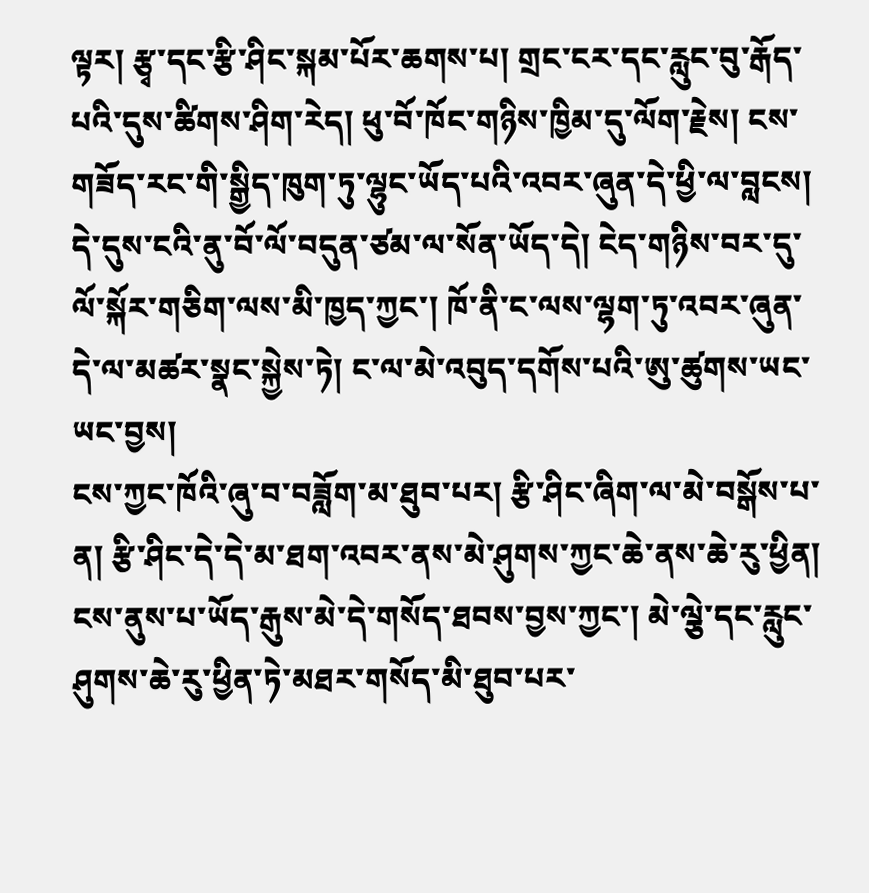ལྟར། རྩྭ་དང་རྩི་ཤིང་སྐམ་པོར་ཆགས་པ། གྲང་ངར་དང་རླུང་བུ་རྒོད་པའི་དུས་ཚིགས་ཤིག་རེད། ཕུ་བོ་ཁོང་གཉིས་ཁྱིམ་དུ་ལོག་རྗེས། ངས་གཟོད་རང་གི་སྒྱིད་ཁུག་ཏུ་ལྷུང་ཡོད་པའི་འབར་ཞུན་དེ་ཕྱི་ལ་བླངས།
དེ་དུས་ངའི་ནུ་བོ་ལོ་བདུན་ཙམ་ལ་སོན་ཡོད་དེ། ངེད་གཉིས་བར་དུ་ལོ་སྐོར་གཅིག་ལས་མི་ཁྱད་ཀྱང་། ཁོ་ནི་ང་ལས་ལྷག་ཏུ་འབར་ཞུན་དེ་ལ་མཚར་སྣང་སྐྱེས་ཏེ། ང་ལ་མེ་འབུད་དགོས་པའི་ཨུ་ཚུགས་ཡང་ཡང་བྱས།
ངས་ཀྱང་ཁོའི་ཞུ་བ་བཟློག་མ་ཐུབ་པར། རྩི་ཤིང་ཞིག་ལ་མེ་བསྒོས་པ་ན། རྩི་ཤིང་དེ་དེ་མ་ཐག་འབར་ནས་མེ་ཤུགས་ཀྱང་ཆེ་ནས་ཆེ་རུ་ཕྱིན། ངས་ནུས་པ་ཡོད་རྒུས་མེ་དེ་གསོད་ཐབས་བྱས་ཀྱང་། མེ་ལྕེ་དང་རླུང་ཤུགས་ཆེ་རུ་ཕྱིན་ཏེ་མཐར་གསོད་མི་ཐུབ་པར་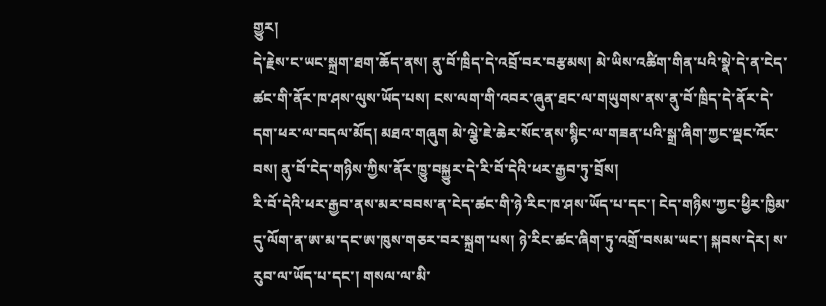གྱུར།
དེ་རྗེས་ང་ཡང་སྐྲག་ཐག་ཆོད་ནས། ནུ་བོ་ཁྲིད་དེ་འབྲོ་བར་བརྩམས། མེ་ཡིས་འཚིག་གིན་པའི་སྣེ་དེ་ན་ངེད་ཚང་གི་ནོར་ཁ་ཤས་ལུས་ཡོད་པས། ངས་ལག་གི་འབར་ཞུན་ཐང་ལ་གཡུགས་ནས་ནུ་བོ་ཁྲིད་དེ་ནོར་དེ་དག་ཕར་ལ་བདལ་མོད། མཐའ་གཞུག མེ་ལྕེ་ཇེ་ཆེར་སོང་ནས་སྙིང་ལ་གཟན་པའི་སྒྲ་ཞིག་ཀྱང་ལྡང་འོང་བས། ནུ་བོ་ངེད་གཉིས་ཀྱིས་ནོར་ཁྱུ་བསྐྱུར་དེ་རི་བོ་དེའི་ཕར་རྒྱབ་ཏུ་བྲོས།
རི་བོ་དེའི་ཕར་རྒྱབ་ནས་མར་བབས་ན་ངེད་ཚང་གི་ཉེ་རིང་ཁ་ཤས་ཡོད་པ་དང་། ངེད་གཉིས་ཀྱང་ཕྱིར་ཁྱིམ་དུ་ལོག་ན་ཨ་མ་དང་ཨ་ཁུས་གཅར་བར་སྐྲག་པས། ཉེ་རིང་ཚང་ཞིག་ཏུ་འགྲོ་བསམ་ཡང་། སྐབས་དེར། ས་རུབ་ལ་ཡོད་པ་དང་། གསལ་ལ་མི་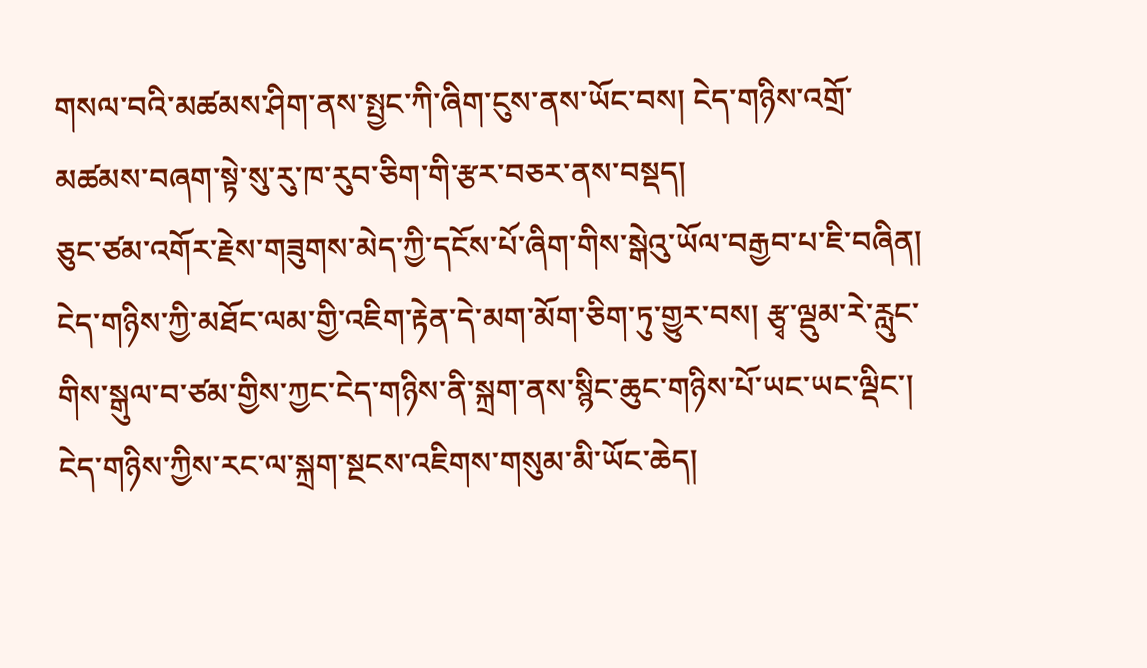གསལ་བའི་མཚམས་ཤིག་ནས་སྤྱང་ཀི་ཞིག་ངུས་ནས་ཡོང་བས། ངེད་གཉིས་འགྲོ་མཚམས་བཞག་སྟེ་སུ་རུ་ཁ་རུབ་ཅིག་གི་རྩར་བཅར་ནས་བསྡད།
ཅུང་ཙམ་འགོར་རྗེས་གཟུགས་མེད་ཀྱི་དངོས་པོ་ཞིག་གིས་སྒེའུ་ཡོལ་བརྒྱབ་པ་ཇི་བཞིན། ངེད་གཉིས་ཀྱི་མཐོང་ལམ་གྱི་འཇིག་རྟེན་དེ་མག་མོག་ཅིག་ཏུ་གྱུར་བས། རྩྭ་ལྡུམ་རེ་རླུང་གིས་སྒུལ་བ་ཙམ་གྱིས་ཀྱང་ངེད་གཉིས་ནི་སྐྲག་ནས་སྙིང་ཆུང་གཉིས་པོ་ཡང་ཡང་ལྡིང་།
ངེད་གཉིས་ཀྱིས་རང་ལ་སྐྲག་སྔངས་འཇིགས་གསུམ་མི་ཡོང་ཆེད།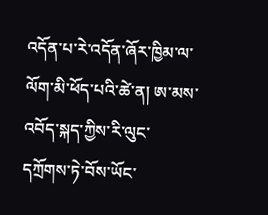འདོན་པ་རེ་འདོན་ཞོར་ཁྱིམ་ལ་ལོག་མི་ཕོད་པའི་ཚེ་ན། ཨ་མས་འབོད་སྐད་ཀྱིས་རི་ལུང་དཀྲོགས་ཏེ་བོས་ཡོང་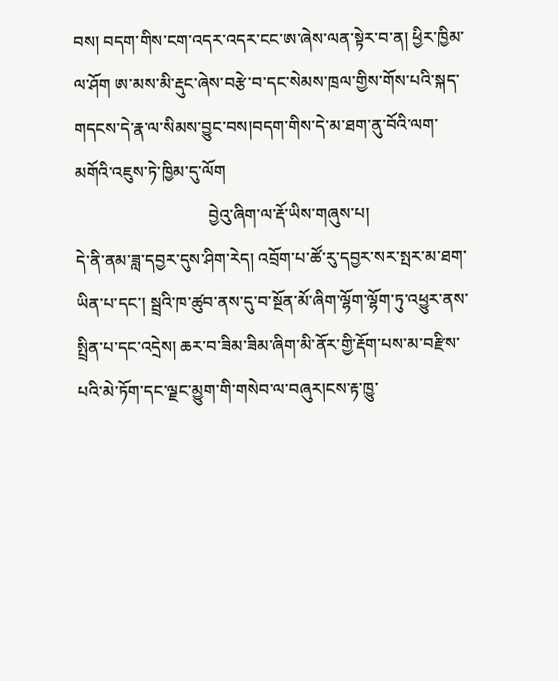བས། བདག་གིས་ངག་འདར་འདར་ངང་ཨ་ཞེས་ལན་སྟེར་བ་ན། ཕྱིར་ཁྱིམ་ལ་ཤོག ཨ་མས་མི་རྡུང་ཞེས་བརྩེ་བ་དང་སེམས་ཁྲལ་གྱིས་གོས་པའི་སྐད་གདངས་དེ་རྣ་ལ་སིམས་བྱུང་བས།བདག་གིས་དེ་མ་ཐག་ནུ་བོའི་ལག་མགོའི་འཇུས་ཏེ་ཁྱིམ་དུ་ལོག
                                བྱེའུ་ཞིག་ལ་རྡོ་ཡིས་གཞུས་པ།
དེ་ནི་ནམ་ཟླ་དབྱར་དུས་ཤིག་རེད། འབྲོག་པ་ཚོ་རུ་དབྱར་སར་སྤར་མ་ཐག་ཡིན་པ་དང་། སྦྲའི་ཁ་ཚུབ་ནས་དུ་བ་སྔོན་མོ་ཞིག་ལྷོག་ལྷོག་ཏུ་འཕྱུར་ནས་སྤྲིན་པ་དང་འདྲེས། ཆར་བ་ཟིམ་ཟིམ་ཞིག་མི་ནོར་གྱི་རྡོག་པས་མ་བརྫིས་པའི་མེ་ཏོག་དང་ལྗང་མྱུག་གི་གསེབ་ལ་བཞུར།ངས་རྟ་ཁྱུ་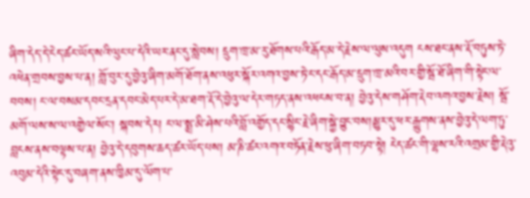ཞིག་དེད་དེ་ངེད་ཚང་ཡོད་སའི་ལུང་པ་དེའི་ཡར་ནང་དུ་སླེབས། དྲུག་ཁྲ་མ་རུ་ཐོགས་པའི་རྒོད་མ་དེ་རྗེས་ལ་ལུས་འདུག ངས་ཐང་ནས་རྡོ་བཏུས་ཏེ་འཕེན་གྲབས་བྱས་པ་ན། གློ་བུར་དུ་བྱེའུ་ཞིག་མགོ་ཐོག་ནས་འཕུར་སྐོར་འགའ་བྱས་ཏེ་ང་དང་རྒོད་མ་དྲུག་ཁྲ་མའི་བར་གྱི་སྦོ་ཐོ་ཞིག་གི་སྟེང་ལ་བབས། ང་ལ་བསམ་དབང་དྲན་དབང་མེད་པར་དེ་མ་ཐག་རྡོ་དེ་བྱེའུ་ལ་དེར་གཏད་ནས་འཕངས་བ་ན། བྱེའུ་དེས་གཤོག་རྡེབ་འགའ་བྱས་རྗེས། སྦོ་མགོ་ལས་ས་ལ་འགྱེལ་སོང་། སྐབས་དེར། ང་ལ་སྨྲ་མི་ཤེས་པའི་བློ་འགྱོད་དང་སྙིང་རྗེ་ཞིག་སྐྱེ་བྱུང་བས།མྱུར་དུ་ཕར་རྒྱུགས་ནས་བྱེའུ་དེ་ལག་ཏུ་བླངས་ནས་བལྟས་པ་ན། བྱེའུ་དེ་དབུགས་ཆད་ཚར་ཡོད་པས། མ་ཎི་ཚར་འགའ་བཏོན་རྗེས་ཕུ་ཞིག་བཏབ་སྟེ། ངེད་ཚང་གི་ལྷས་རའི་འགྲམ་གྱི་རྡེའུ་འབུམ་དེའི་སྟེང་དུ་བཞག་ནས་ཁྱིམ་དུ་ལོག་པ་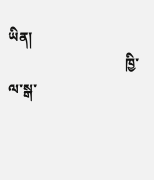ཡིན།
                                ཁྱི་ལ་སྒ་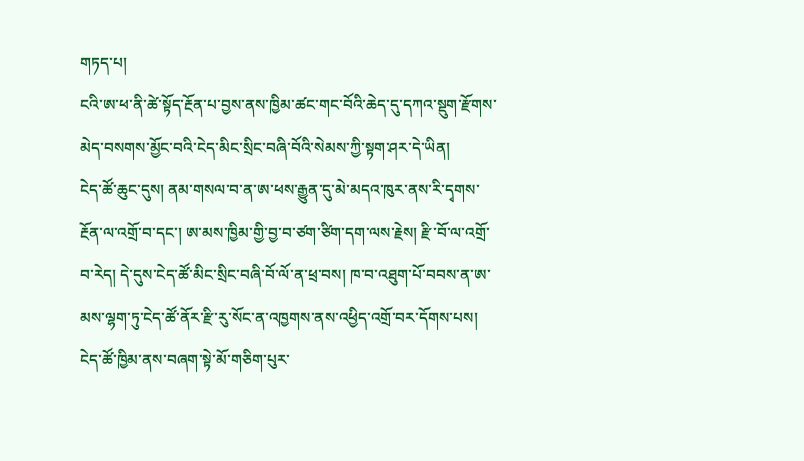གཏད་པ།
ངའི་ཨ་ཕ་ནི་ཚེ་སྟོད་རྔོན་པ་བྱས་ནས་ཁྱིམ་ཚང་གང་བོའི་ཆེད་དུ་དཀའ་སྡུག་རྫོགས་མེད་བསགས་མྱོང་བའི་ངེད་མིང་སྲིང་བཞི་བོའི་སེམས་ཀྱི་སྟག་ཤར་དེ་ཡིན།
ངེད་ཚོ་ཆུང་དུས། ནམ་གསལ་བ་ན་ཨ་ཕས་རྒྱུན་དུ་མེ་མདའ་ཁུར་ནས་རི་དྭགས་རྔོན་ལ་འགྲོ་བ་དང་། ཨ་མས་ཁྱིམ་གྱི་བྱ་བ་ཙག་ཙིག་དག་ལས་རྗེས། རྫི་བོ་ལ་འགྲོ་བ་རེད། དེ་དུས་ངེད་ཚོ་མིང་སྲིང་བཞི་བོ་ལོ་ན་ཕྲ་བས། ཁ་བ་འཐུག་པོ་བབས་ན་ཨ་མས་ལྷག་ཏུ་ངེད་ཚོ་ནོར་རྫི་རུ་སོང་ན་འཁྱགས་ནས་འཕྱིད་འགྲོ་བར་དོགས་པས། ངེད་ཚོ་ཁྱིམ་ནས་བཞག་སྟེ་མོ་གཅིག་པུར་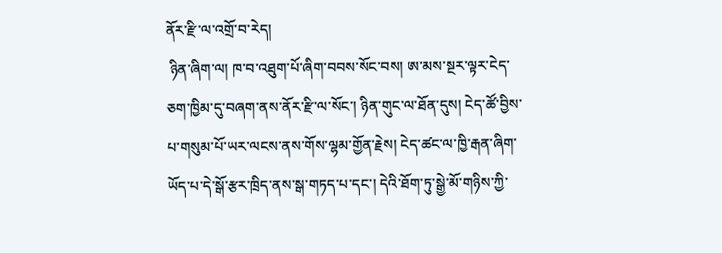ནོར་རྫི་ལ་འགྲོ་བ་རེད།
 ཉིན་ཞིག་ལ། ཁ་བ་འཐུག་པོ་ཞིག་བབས་སོང་བས། ཨ་མས་སྔར་ལྟར་ངེད་ཅག་ཁྱིམ་དུ་བཞག་ནས་ནོར་རྫི་ལ་སོང་། ཉིན་གུང་ལ་ཐོན་དུས། ངེད་ཚོ་བྱིས་པ་གསུམ་པོ་ཡར་ལངས་ནས་གོས་ལྷམ་གྱོན་རྗེས། ངེད་ཚང་ལ་ཁྱི་རྒན་ཞིག་ཡོད་པ་དེ་སྒོ་རྩར་ཁྲིད་ནས་སྒ་གཏད་པ་དང་། དེའི་ཐོག་ཏུ་སྒྱེ་མོ་གཉིས་ཀྱི་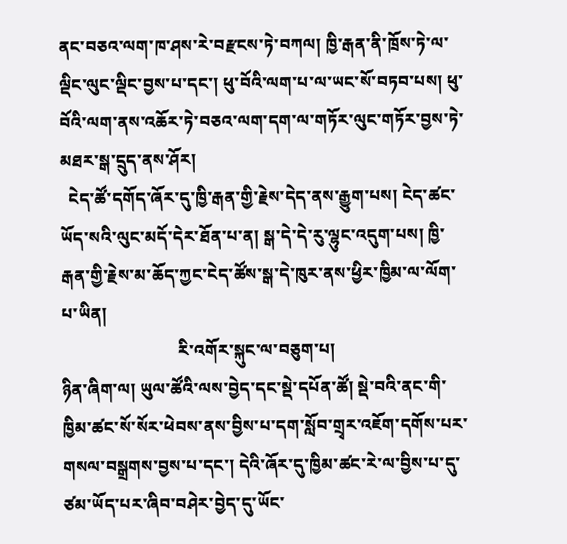ནང་བཅའ་ལག་ཁ་ཤས་རེ་བརྫངས་ཏེ་བཀལ། ཁྱི་རྒན་ནི་ཁྲོས་ཏེ་ལ་ལྡིང་ལུང་ལྡིང་བྱས་པ་དང་། ཕུ་བོའི་ལག་པ་ལ་ཡང་སོ་བཏབ་པས། ཕུ་བོའི་ལག་ནས་འཆོར་ཏེ་བཅའ་ལག་དག་ལ་གཏོར་ལུང་གཏོར་བྱས་ཏེ་མཐར་སྒ་དྲུད་ནས་ཤོར།
  ངེད་ཚོ་དགོད་ཞོར་དུ་ཁྱི་རྒན་གྱི་རྗེས་དེད་ནས་རྒྱུག་པས། ངེད་ཚང་ཡོད་སའི་ལུང་མདོ་དེར་ཐོན་པ་ན། སྒ་དེ་དེ་རུ་ལྷུང་འདུག་པས། ཁྱི་རྒན་གྱི་རྗེས་མ་ཆོད་ཀྱང་ངེད་ཚོས་སྒ་དེ་ཁུར་ནས་ཕྱིར་ཁྱིམ་ལ་ལོག་པ་ཡིན།
                            རི་འགོར་སྐུང་ལ་བཅུག་པ།
ཉིན་ཞིག་ལ། ཡུལ་ཚོའི་ལས་བྱེད་དང་སྡེ་དཔོན་ཚོ། སྡེ་བའི་ནང་གི་ཁྱིམ་ཚང་སོ་སོར་ཕེབས་ནས་བྱིས་པ་དག་སློབ་གྲྭར་འཇོག་དགོས་པར་གསལ་བསྒྲགས་བྱས་པ་དང་། དེའི་ཞོར་དུ་ཁྱིམ་ཚང་རེ་ལ་བྱིས་པ་དུ་ཙམ་ཡོད་པར་ཞིབ་བཤེར་བྱེད་དུ་ཡོང་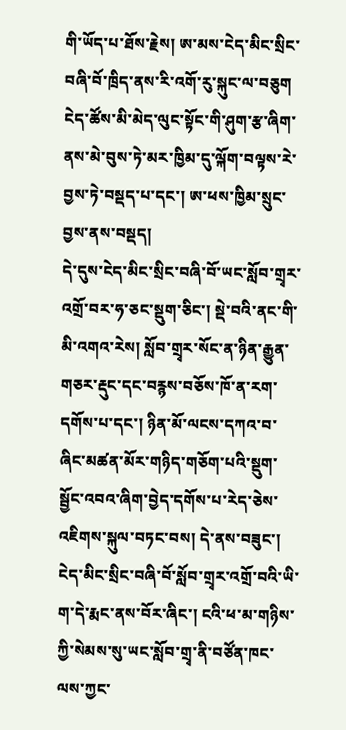གི་ཡོད་པ་ཐོས་རྗེས། ཨ་མས་ངེད་མིང་སྲིང་བཞི་བོ་ཁྲིད་ནས་རི་འགོ་རུ་སྐུང་ལ་བཅུག ངེད་ཚོས་མི་མེད་ལུང་སྟོང་གི་ཤུག་རྩ་ཞིག་ནས་མེ་བུས་ཏེ་མར་ཁྱིམ་དུ་ལྐོག་བལྟས་རེ་བྱས་ཏེ་བསྡད་པ་དང་། ཨ་ཕས་ཁྱིམ་སྲུང་བྱས་ནས་བསྡད།
དེ་དུས་ངེད་མིང་སྲིང་བཞི་བོ་ཡང་སློབ་གྲྭར་འགྲོ་བར་ཧ་ཅང་སྡུག་ཅིང་། སྡེ་བའི་ནང་གི་མི་འགའ་རེས། སློབ་གྲྭར་སོང་ན་ཉིན་རྒྱུན་གཅར་རྡུང་དང་བརྙས་བཅོས་ཁོ་ན་རག་དགོས་པ་དང་། ཉིན་མོ་ལངས་དཀའ་བ་ཞིང་མཚན་མོར་གཉིད་གཅོག་པའི་སྡུག་སྦྱོང་འབའ་ཞིག་བྱེད་དགོས་པ་རེད་ཅེས་འཇིགས་སྐུལ་བཏང་བས། དེ་ནས་བཟུང་། ངེད་མིང་སྲིང་བཞི་བོ་སློབ་གྲྭར་འགྲོ་བའི་ཡི་ག་དེ་རྨང་ནས་བོར་ཞིང་། ངའི་ཕ་མ་གཉིས་ཀྱི་སེམས་སུ་ཡང་སློབ་གྲྭ་ནི་བཙོན་ཁང་ལས་ཀྱང་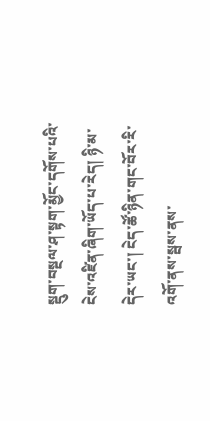སྡུག་བསྔལ་ཤ་སྟག་མྱོང་དགོས་པའི་ངེས་འཛིན་ཞིག་ཡོད་པ་རེད། ཉི་མ་དེར་ཡང་། ངེད་ཚོ་ཉིན་གང་བོར་རི་འགོ་ནས་སྦས་ནས་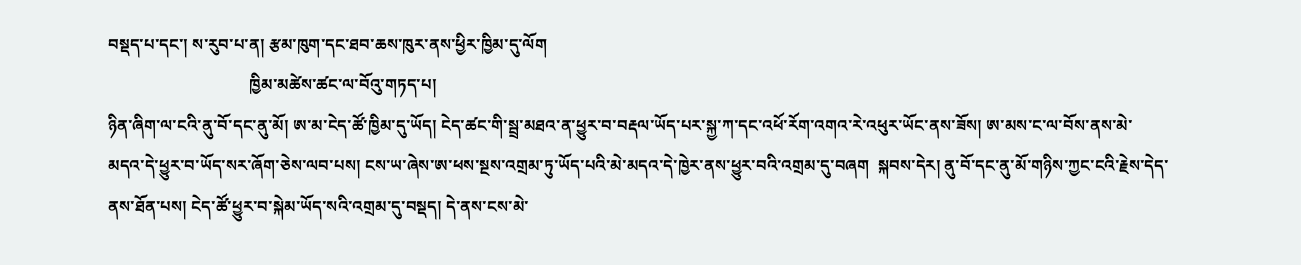བསྡད་པ་དང་། ས་རུབ་པ་ན། རྩམ་ཁུག་དང་ཐབ་ཆས་ཁུར་ནས་ཕྱིར་ཁྱིམ་དུ་ལོག
                                  ཁྱིམ་མཚེས་ཚང་ལ་བོའུ་གཏད་པ།
ཉིན་ཞིག་ལ་ངའི་ནུ་བོ་དང་ནུ་མོ། ཨ་མ་ངེད་ཚོ་ཁྱིམ་དུ་ཡོད། ངེད་ཚང་གི་སྦྲ་མཐའ་ན་ཕྱུར་བ་བརྡལ་ཡོད་པར་སྐྱ་ཀ་དང་འཕོ་རོག་འགའ་རེ་འཕུར་ཡོང་ནས་ཟོས། ཨ་མས་ང་ལ་བོས་ནས་མེ་མདའ་དེ་ཕྱུར་བ་ཡོད་སར་ཞོག་ཅེས་ལབ་པས། ངས་ཡ་ཞེས་ཨ་ཕས་སྔས་འགྲམ་ཏུ་ཡོད་པའི་མེ་མདའ་དེ་ཁྱེར་ནས་ཕྱུར་བའི་འགྲམ་དུ་བཞག  སྐབས་དེར། ནུ་བོ་དང་ནུ་མོ་གཉིས་ཀྱང་ངའི་རྗེས་དེད་ནས་ཐོན་པས། ངེད་ཚོ་ཕྱུར་བ་སྐེམ་ཡོད་སའི་འགྲམ་དུ་བསྡད། དེ་ནས་ངས་མེ་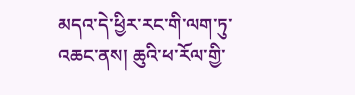མདའ་དེ་ཕྱིར་རང་གི་ལག་ཏུ་འཆང་ནས། ཆུའི་ཕ་རོལ་གྱི་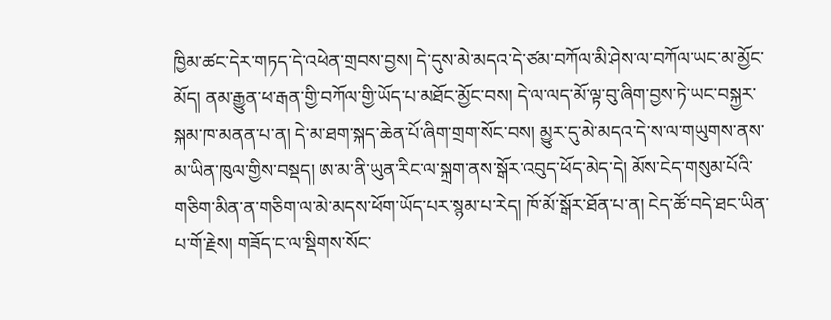ཁྱིམ་ཚང་དེར་གཏད་དེ་འཕེན་གྲབས་བྱས། དེ་དུས་མེ་མདའ་དེ་ཙམ་བཀོལ་མི་ཤེས་ལ་བཀོལ་ཡང་མ་མྱོང་མོད། ནམ་རྒྱུན་ཕ་རྒན་གྱི་བཀོལ་གྱི་ཡོད་པ་མཐོང་མྱོང་བས། དེ་ལ་ལད་མོ་ལྟ་བུ་ཞིག་བྱས་ཏེ་ཡང་བསྐྱར་སྐམ་ཁ་མནན་པ་ན། དེ་མ་ཐག་སྐད་ཆེན་པོ་ཞིག་གྲག་སོང་བས། མྱུར་དུ་མེ་མདའ་དེ་ས་ལ་གཡུགས་ནས་མ་ཡིན་ཁུལ་གྱིས་བསྡད། ཨ་མ་ནི་ཡུན་རིང་ལ་སྐྲག་ནས་སྒོར་འབུད་ཕོད་མེད་དེ། མོས་ངེད་གསུམ་པོའི་གཅིག་མིན་ན་གཅིག་ལ་མེ་མདས་ཕོག་ཡོད་པར་སྙམ་པ་རེད། ཁོ་མོ་སྒོར་ཐོན་པ་ན། ངེད་ཚོ་བདེ་ཐང་ཡིན་པ་གོ་རྗེས། གཟོད་ང་ལ་སྡིགས་སོང་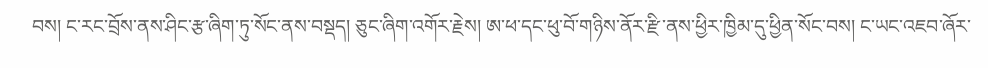བས། ང་རང་བྲོས་ནས་ཤིང་རྩ་ཞིག་ཏུ་སོང་ནས་བསྡད། ཅུང་ཞིག་འགོར་རྗེས། ཨ་ཕ་དང་ཕུ་བོ་གཉིས་ནོར་རྫི་ནས་ཕྱིར་ཁྱིམ་དུ་ཕྱིན་སོང་བས། ང་ཡང་འཇབ་ཞོར་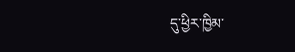དུ་ཕྱིར་ཁྱིམ་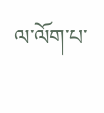ལ་ལོག་པ་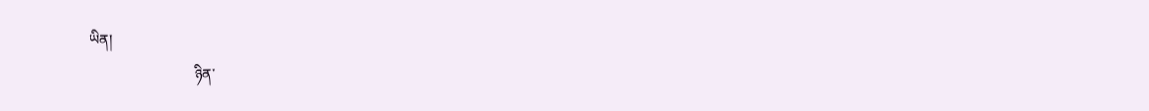ཡིན།
                             ཉིན་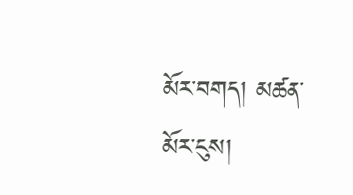མོར་བགད། མཚན་མོར་ངུས།